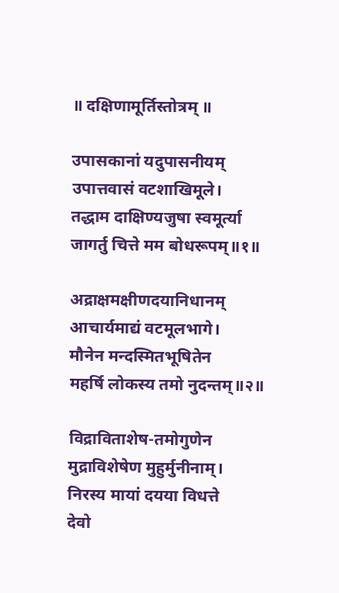॥ दक्षिणामूर्तिस्तोत्रम् ॥

उपासकानां यदुपासनीयम्
उपात्तवासं वटशाखिमूले।
तद्धाम दाक्षिण्यजुषा स्वमूर्त्या
जागर्तु चित्ते मम बोधरूपम्॥१॥

अद्राक्षमक्षीणदयानिधानम्
आचार्यमाद्यं वटमूलभागे।
मौनेन मन्दस्मितभूषितेन
महर्षि लोकस्य तमो नुदन्तम्॥२॥

विद्राविताशेष-तमोगुणेन
मुद्राविशेषेण मुहुर्मुनीनाम्।
निरस्य मायां दयया विधत्ते
देवो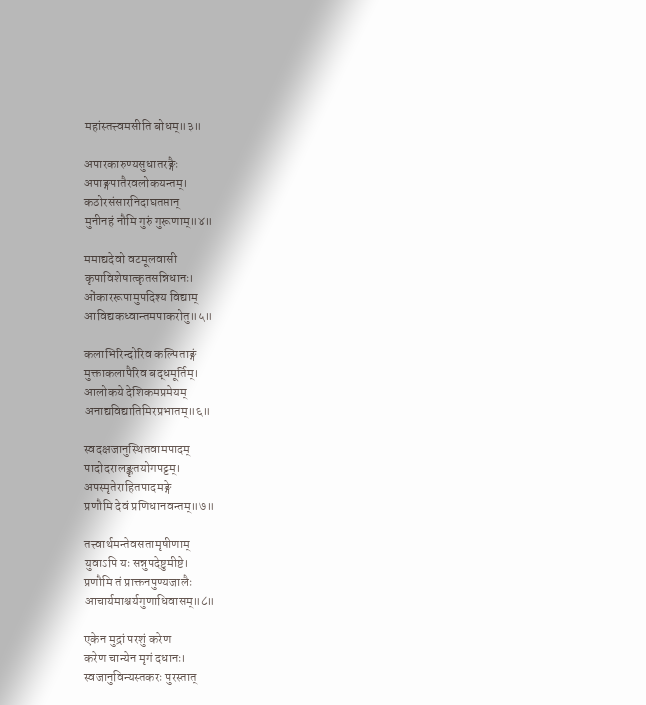महांस्तत्त्वमसीति बोधम्॥३॥

अपारकारुण्यसुधातरङ्गैः
अपाङ्गपातैरवलोकयन्तम्।
कठोरसंसारनिदाघतप्तान्
मुनीनहं नौमि गुरुं गुरूणाम्॥४॥

ममाद्यदेवो वटमूलवासी
कृपाविशेषात्कृतसन्निधानः।
ओंकाररूपामुपदिश्य विद्याम्
आविद्यकध्वान्तमपाकरोतु॥५॥

कलाभिरिन्दोरिव कल्पिताङ्गं
मुक्ताकलापैरिव बद्धमूर्तिम्।
आलोकये देशिकमप्रमेयम्
अनाद्यविद्यातिमिरप्रभातम्॥६॥

स्वदक्षजानुस्थितवामपादम्
पादोदरालङ्कृतयोगपट्टम्।
अपस्मृतेराहितपादमङ्गे
प्रणौमि देवं प्रणिधानवन्तम्॥७॥

तत्त्वार्थमन्तेवसतामृषीणाम्
युवाऽपि यः सन्नुपदेष्टुमीष्टे।
प्रणौमि तं प्राक्तनपुण्यजालैः
आचार्यमाश्चर्यगुणाधिवासम्॥८॥

एकेन मुद्रां परशुं करेण
करेण चान्येन मृगं दधानः।
स्वजानुविन्यस्तकरः पुरस्तात्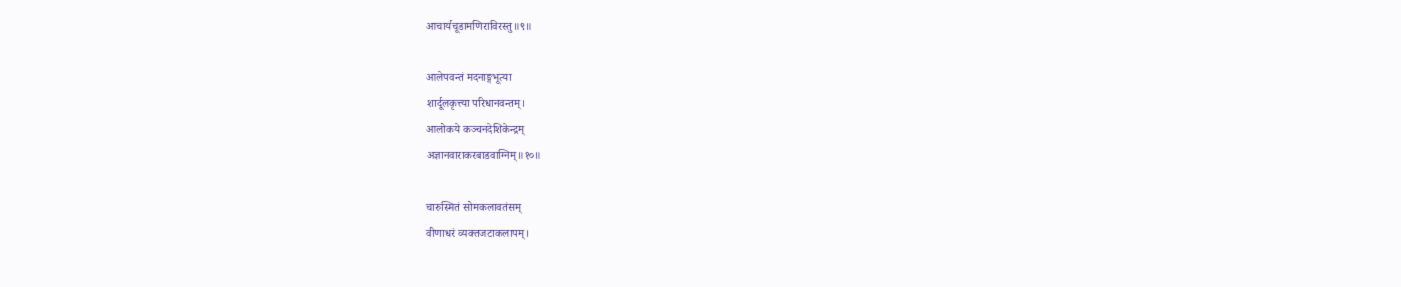आचार्यचूडामणिराविरस्तु॥९॥

आलेपवन्तं मदनाङ्गभूत्या
शार्दूलकृत्त्या परिधानवन्तम्।
आलोकये कञ्चनदेशिकेन्द्रम्
अज्ञानवाराकरबाडवाग्निम्॥१०॥

चारुस्मितं सोमकलावतंसम्
वीणाधरं व्यक्तजटाकलापम्।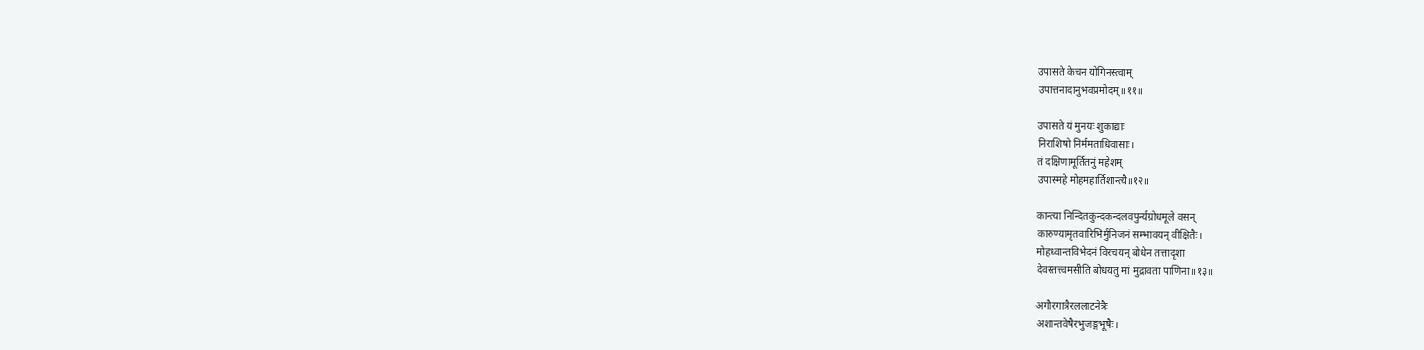उपासते केचन योगिनस्त्वाम्
उपात्तनादानुभवप्रमोदम्॥११॥

उपासते यं मुनयः शुकाद्याः
निराशिषो निर्ममताधिवासाः।
तं दक्षिणामूर्तितनुं महेशम्
उपास्महे मोहमहार्तिशान्त्यै॥१२॥

कान्त्या निन्दितकुन्दकन्दलवपुर्न्यग्रोधमूले वसन्
कारुण्यामृतवारिभिर्मुनिजनं सम्भावयन् वीक्षितैः।
मोहध्वान्तविभेदनं विरचयन् बोधेन तत्तादृशा
देवस्तत्त्वमसीति बोधयतु मां मुद्रावता पाणिना॥१३॥

अगौरगात्रैरललाटनेत्रैः
अशान्तवेषैरभुजङ्गभूषैः।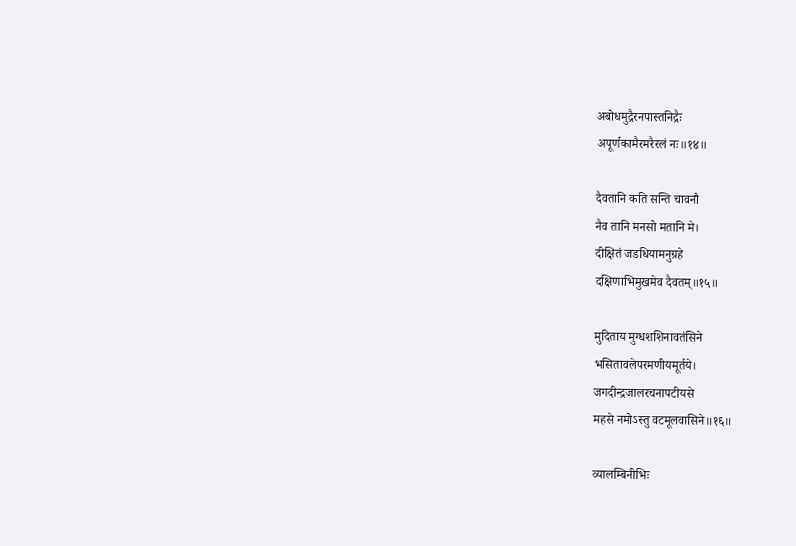अबोधमुद्रैरनपास्तनिद्रैः
अपूर्णकामैरमरैरलं नः॥१४॥

दैवतानि कति सन्ति चावनौ
नैव तानि मनसो मतानि मे।
दीक्षितं जडधियामनुग्रहे
दक्षिणाभिमुखमेव दैवतम्॥१५॥

मुदिताय मुग्धशशिनावतंसिने
भसितावलेपरमणीयमूर्तये।
जगदीन्द्रजालरचनापटीयसे
महसे नमोऽस्तु वटमूलवासिने॥१६॥

व्यालम्बिनीभिः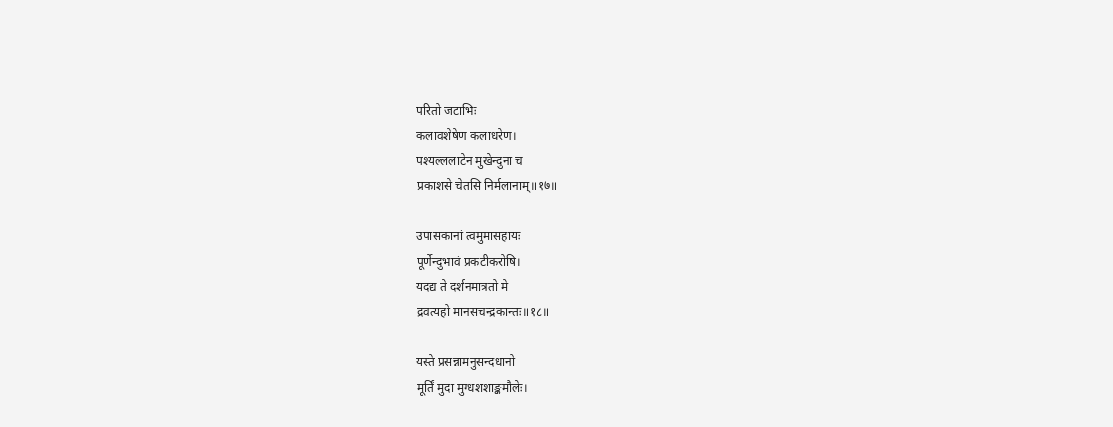परितो जटाभिः
कलावशेषेण कलाधरेण।
पश्यल्ललाटेन मुखेन्दुना च
प्रकाशसे चेतसि निर्मलानाम्॥१७॥

उपासकानां त्वमुमासहायः
पूर्णेन्दुभावं प्रकटीकरोषि।
यदद्य ते दर्शनमात्रतो मे
द्रवत्यहो मानसचन्द्रकान्तः॥१८॥

यस्ते प्रसन्नामनुसन्दधानो
मूर्तिं मुदा मुग्धशशाङ्कमौलेः।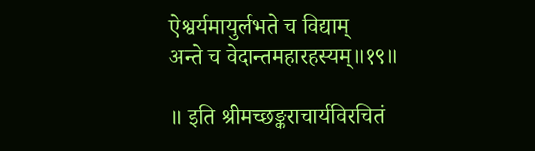ऐश्वर्यमायुर्लभते च विद्याम्
अन्ते च वेदान्तमहारहस्यम्॥१९॥

॥ इति श्रीमच्छङ्कराचार्यविरचितं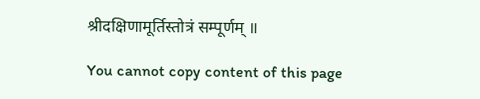श्रीदक्षिणामूर्तिस्तोत्रं सम्पूर्णम् ॥

You cannot copy content of this page